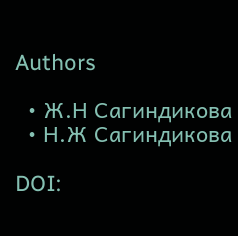Authors

  • Ж.Н Сагиндикова
  • Н.Ж Сагиндикова

DOI: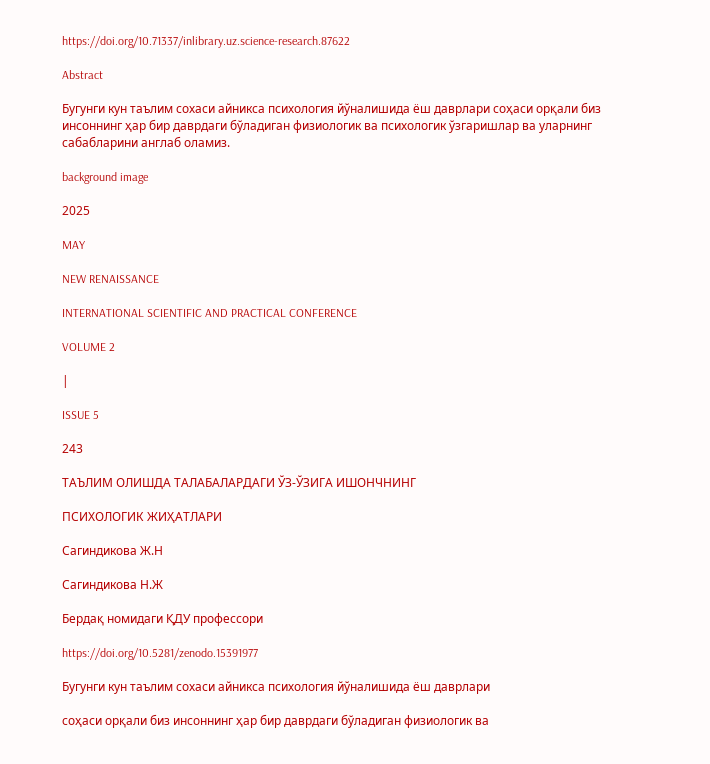https://doi.org/10.71337/inlibrary.uz.science-research.87622

Abstract

Бугунги кун таълим сохаси айникса психология йўналишида ёш даврлари соҳаси орқали биз инсоннинг ҳар бир даврдаги бўладиган физиологик ва психологик ўзгаришлар ва уларнинг сабабларини англаб оламиз.

background image

2025

MAY

NEW RENAISSANCE

INTERNATIONAL SCIENTIFIC AND PRACTICAL CONFERENCE

VOLUME 2

|

ISSUE 5

243

ТАЪЛИМ ОЛИШДА ТАЛАБАЛАРДАГИ ЎЗ-ЎЗИГА ИШОНЧНИНГ

ПСИХОЛОГИК ЖИҲАТЛАРИ

Сагиндикова Ж.Н

Сагиндикова Н.Ж

Бердақ номидаги ҚДУ профессори

https://doi.org/10.5281/zenodo.15391977

Бугунги кун таълим сохаси айникса психология йўналишида ёш даврлари

соҳаси орқали биз инсоннинг ҳар бир даврдаги бўладиган физиологик ва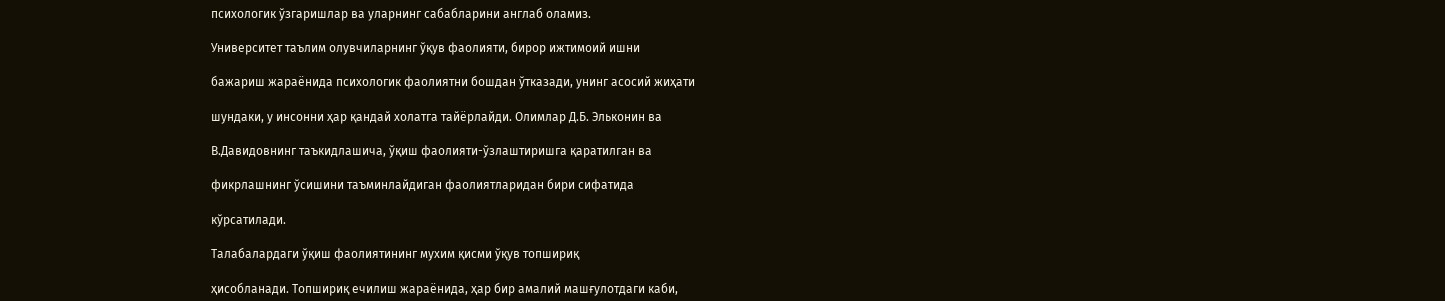психологик ўзгаришлар ва уларнинг сабабларини англаб оламиз.

Университет таълим олувчиларнинг ўқув фаолияти, бирор ижтимоий ишни

бажариш жараёнида психологик фаолиятни бошдан ўтказади, унинг асосий жиҳати

шундаки, у инсонни ҳар қандай холатга тайёрлайди. Олимлар Д.Б. Эльконин ва

В.Давидовнинг таъкидлашича, ўқиш фаолияти-ўзлаштиришга қаратилган ва

фикрлашнинг ўсишини таъминлайдиган фаолиятларидан бири сифатида

кўрсатилади.

Талабалардаги ўқиш фаолиятининг мухим қисми ўқув топшириқ

ҳисобланади. Топшириқ ечилиш жараёнида, ҳар бир амалий машғулотдаги каби,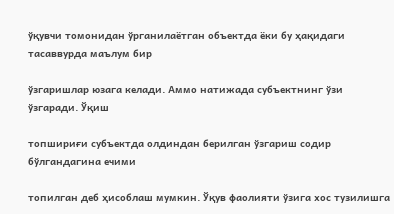ўқувчи томонидан ўрганилаётган объектда ёки бу ҳақидаги тасаввурда маълум бир

ўзгаришлар юзага келади. Аммо натижада субъектнинг ўзи ўзгаради. Ўқиш

топшириғи субъектда олдиндан берилган ўзгариш содир бўлгандагина ечими

топилган деб ҳисоблаш мумкин. Ўқув фаолияти ўзига хос тузилишга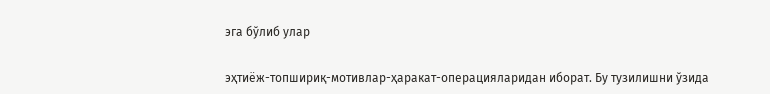эга бўлиб улар

эҳтиёж-топшириқ-мотивлар-ҳаракат-операцияларидан иборат. Бу тузилишни ўзида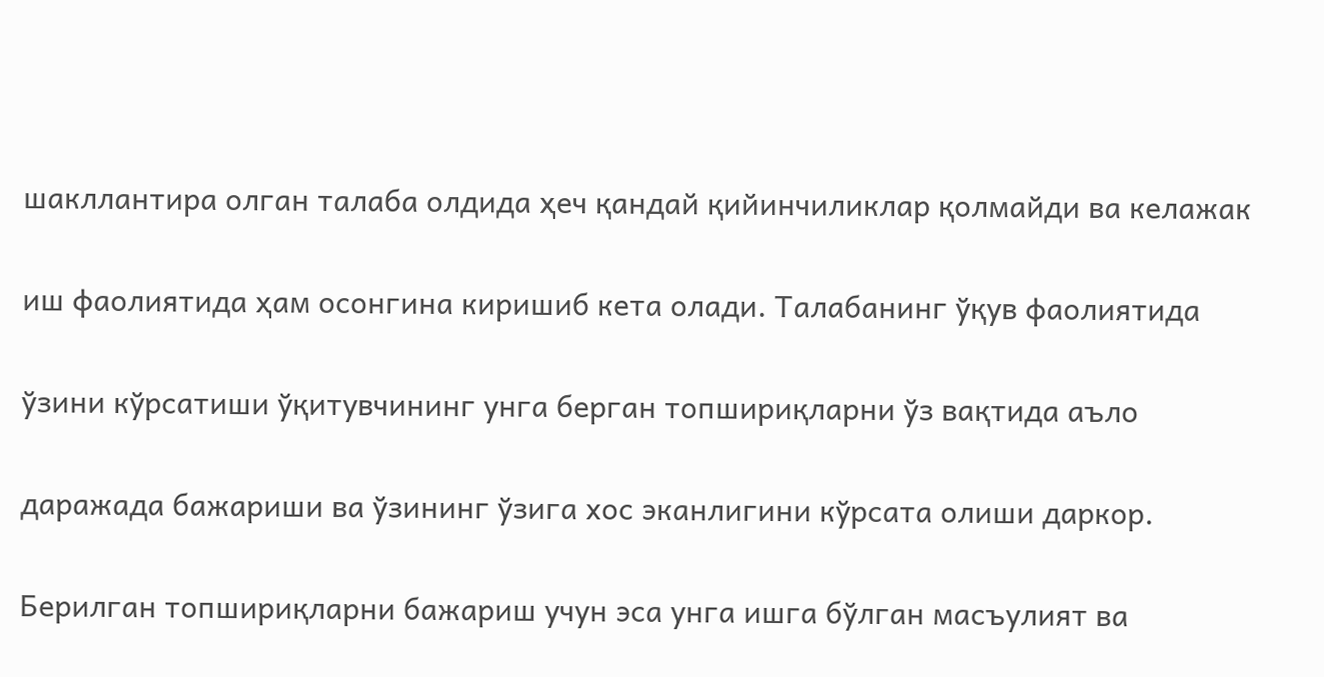шакллантира олган талаба олдида ҳеч қандай қийинчиликлар қолмайди ва келажак

иш фаолиятида ҳам осонгина киришиб кета олади. Талабанинг ўқув фаолиятида

ўзини кўрсатиши ўқитувчининг унга берган топшириқларни ўз вақтида аъло

даражада бажариши ва ўзининг ўзига хос эканлигини кўрсата олиши даркор.

Берилган топшириқларни бажариш учун эса унга ишга бўлган масъулият ва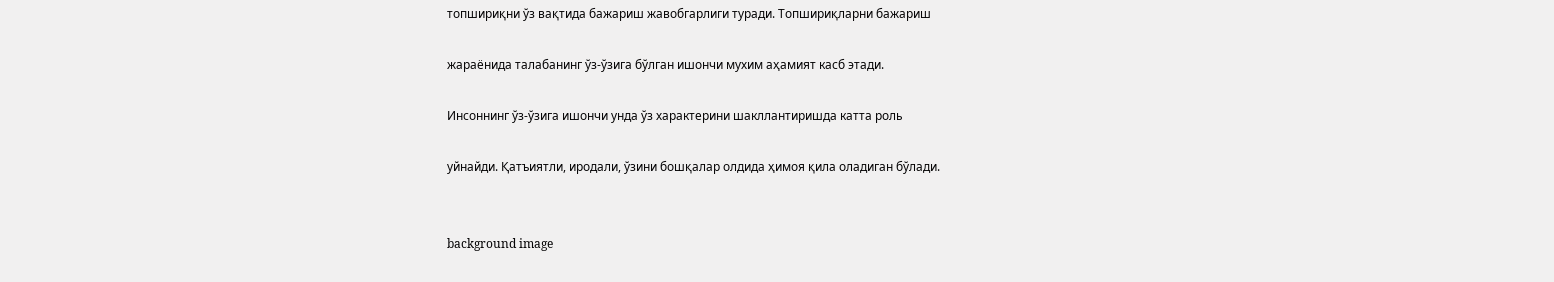топшириқни ўз вақтида бажариш жавобгарлиги туради. Топшириқларни бажариш

жараёнида талабанинг ўз-ўзига бўлган ишончи мухим аҳамият касб этади.

Инсоннинг ўз-ўзига ишончи унда ўз характерини шакллантиришда катта роль

уйнайди. Қатъиятли, иродали, ўзини бошқалар олдида ҳимоя қила оладиган бўлади.


background image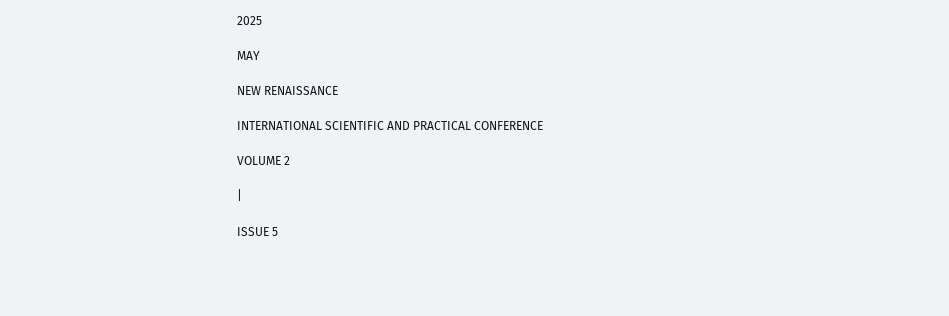2025

MAY

NEW RENAISSANCE

INTERNATIONAL SCIENTIFIC AND PRACTICAL CONFERENCE

VOLUME 2

|

ISSUE 5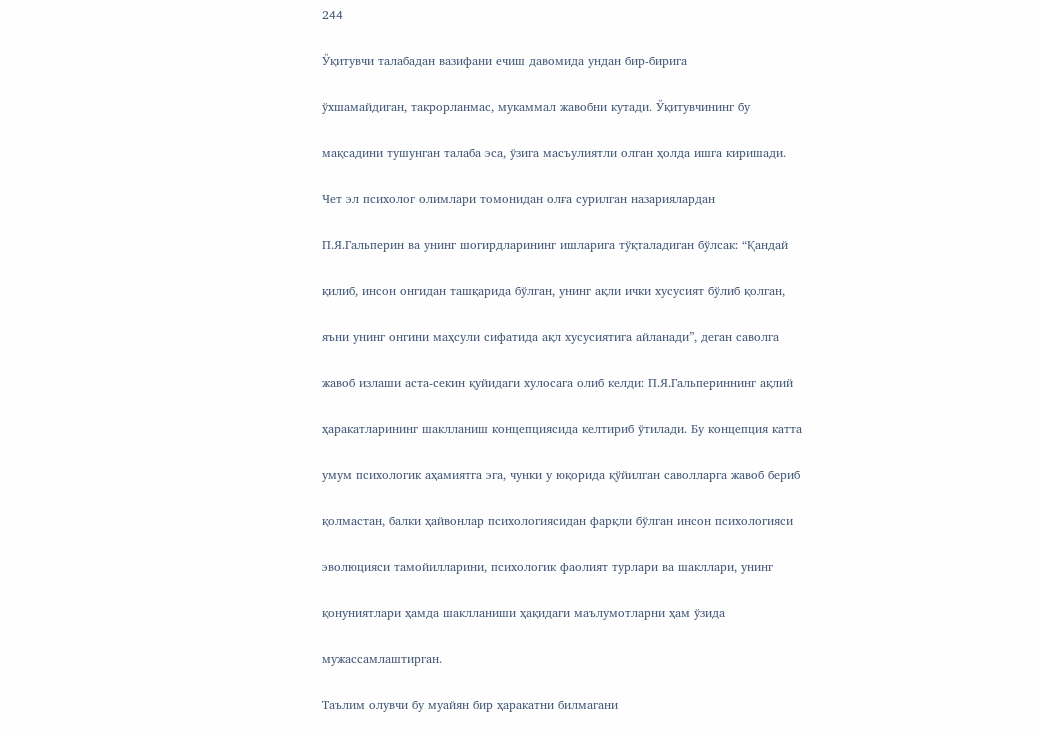244

Ўқитувчи талабадан вазифани ечиш давомида ундан бир-бирига

ўхшамайдиган, такрорланмас, мукаммал жавобни кутади. Ўқитувчининг бу

мақсадини тушунган талаба эса, ўзига масъулиятли олган ҳолда ишга киришади.

Чет эл психолог олимлари томонидан олға сурилган назариялардан

П.Я.Гальперин ва унинг шогирдларининг ишларига тўқталадиган бўлсак: “Қандай

қилиб, инсон онгидан ташқарида бўлган, унинг ақли ички хусусият бўлиб қолган,

яъни унинг онгини маҳсули сифатида ақл хусусиятига айланади”, деган саволга

жавоб излаши аста-секин қуйидаги хулосага олиб келди: П.Я.Гальпериннинг ақлий

ҳаракатларининг шаклланиш концепциясида келтириб ўтилади. Бу концепция катта

умум психологик аҳамиятга эга, чунки у юқорида қўйилган саволларга жавоб бериб

қолмастан, балки ҳайвонлар психологиясидан фарқли бўлган инсон психологияси

эволюцияси тамойилларини, психологик фаолият турлари ва шакллари, унинг

қонуниятлари ҳамда шаклланиши ҳақидаги маълумотларни ҳам ўзида

мужассамлаштирган.

Таълим олувчи бу муайян бир ҳаракатни билмагани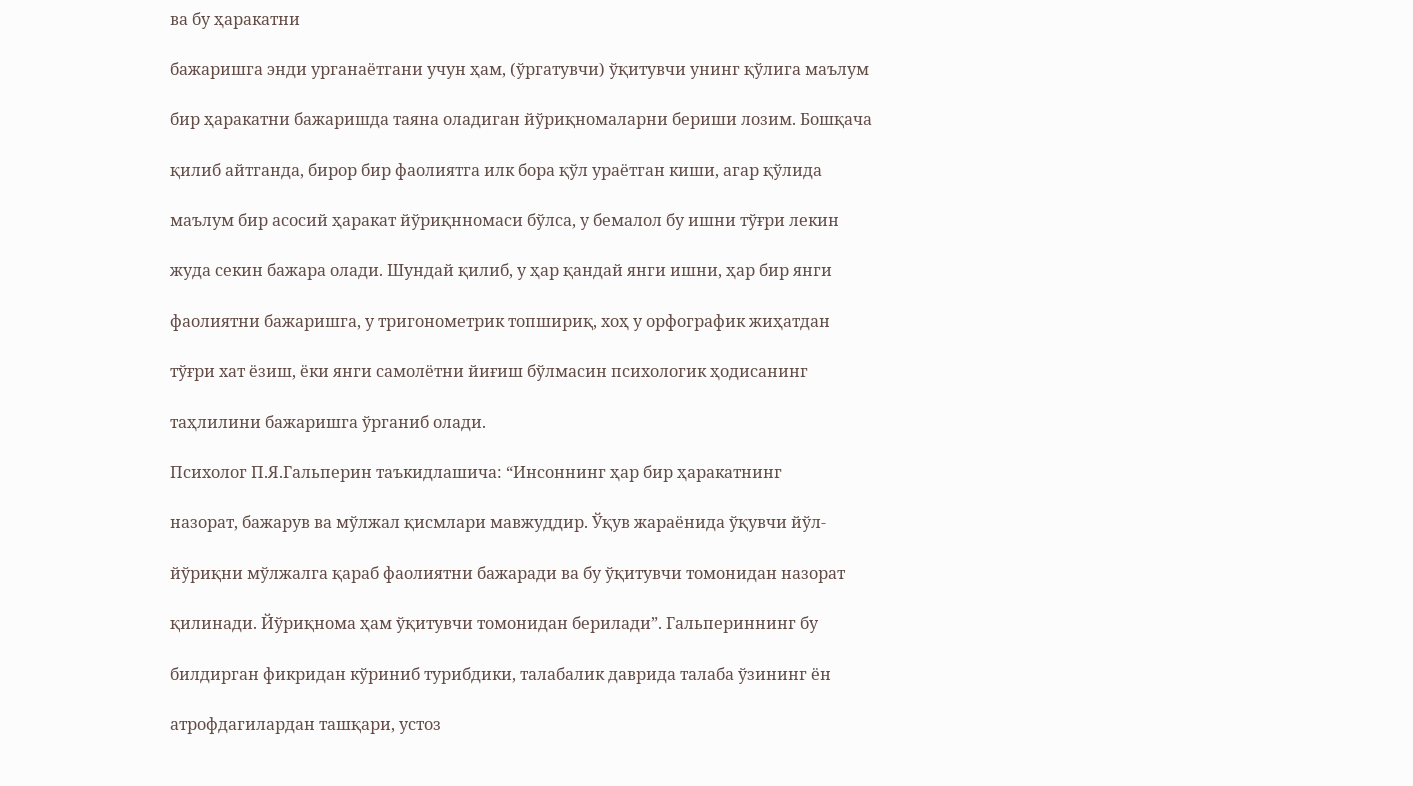ва бу ҳаракатни

бажаришга энди урганаётгани учун ҳам, (ўргатувчи) ўқитувчи унинг қўлига маълум

бир ҳаракатни бажаришда таяна оладиган йўриқномаларни бериши лозим. Бошқача

қилиб айтганда, бирор бир фаолиятга илк бора қўл ураётган киши, агар қўлида

маълум бир асосий ҳаракат йўриқнномаси бўлса, у бемалол бу ишни тўғри лекин

жуда секин бажара олади. Шундай қилиб, у ҳар қандай янги ишни, ҳар бир янги

фаолиятни бажаришга, у тригонометрик топшириқ, хоҳ у орфографик жиҳатдан

тўғри хат ёзиш, ёки янги самолётни йиғиш бўлмасин психологик ҳодисанинг

таҳлилини бажаришга ўрганиб олади.

Психолог П.Я.Гальперин таъкидлашича: “Инсоннинг ҳар бир ҳаракатнинг

назорат, бажарув ва мўлжал қисмлари мавжуддир. Ўқув жараёнида ўқувчи йўл-

йўриқни мўлжалга қараб фаолиятни бажаради ва бу ўқитувчи томонидан назорат

қилинади. Йўриқнома ҳам ўқитувчи томонидан берилади”. Гальпериннинг бу

билдирган фикридан кўриниб турибдики, талабалик даврида талаба ўзининг ён

атрофдагилардан ташқари, устоз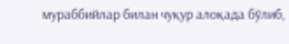мураббийлар билан чуқур алоқада бўлиб,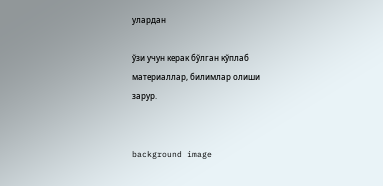улардан

ўзи учун керак бўлган кўплаб материаллар, билимлар олиши зарур.


background image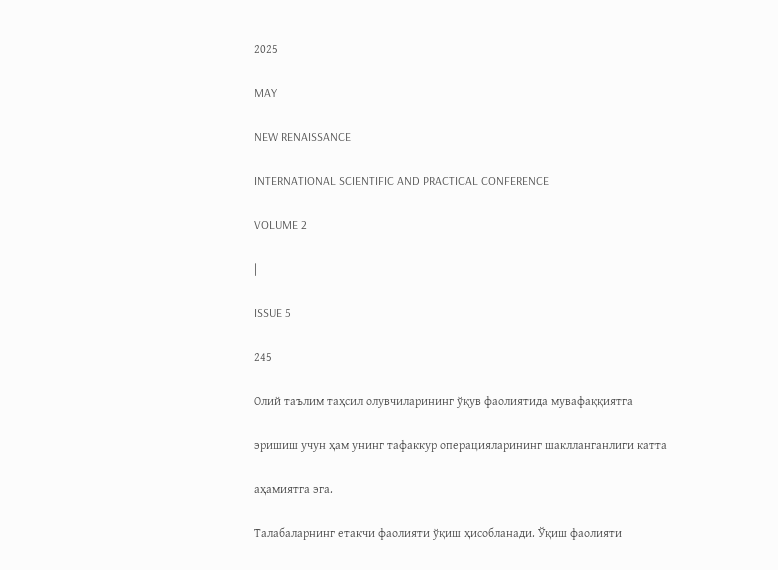2025

MAY

NEW RENAISSANCE

INTERNATIONAL SCIENTIFIC AND PRACTICAL CONFERENCE

VOLUME 2

|

ISSUE 5

245

Олий таълим таҳсил олувчиларининг ўқув фаолиятида мувафаққиятга

эришиш учун ҳам унинг тафаккур операцияларининг шаклланганлиги катта

аҳамиятга эга.

Талабаларнинг етакчи фаолияти ўқиш ҳисобланади. Ўқиш фаолияти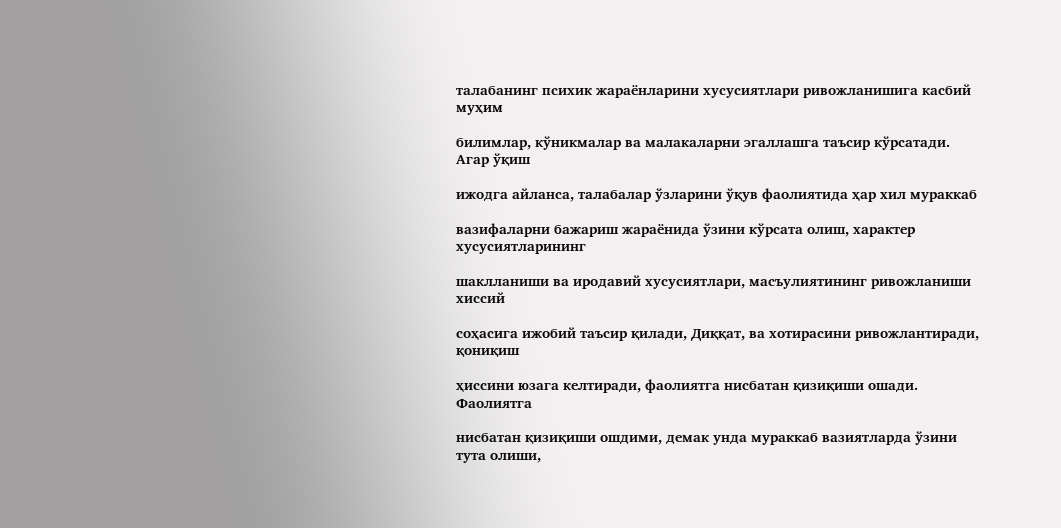талабанинг психик жараёнларини хусусиятлари ривожланишига касбий муҳим

билимлар, кўникмалар ва малакаларни эгаллашга таъсир кўрсатади. Агар ўқиш

ижодга айланса, талабалар ўзларини ўқув фаолиятида ҳар хил мураккаб

вазифаларни бажариш жараёнида ўзини кўрсата олиш, характер хусусиятларининг

шаклланиши ва иродавий хусусиятлари, масъулиятининг ривожланиши хиссий

соҳасига ижобий таъсир қилади, Диққат, ва хотирасини ривожлантиради, қониқиш

ҳиссини юзага келтиради, фаолиятга нисбатан қизиқиши ошади. Фаолиятга

нисбатан қизиқиши ошдими, демак унда мураккаб вазиятларда ўзини тута олиши,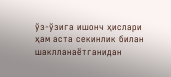ўз-ўзига ишонч ҳислари ҳам аста секинлик билан шаклланаётганидан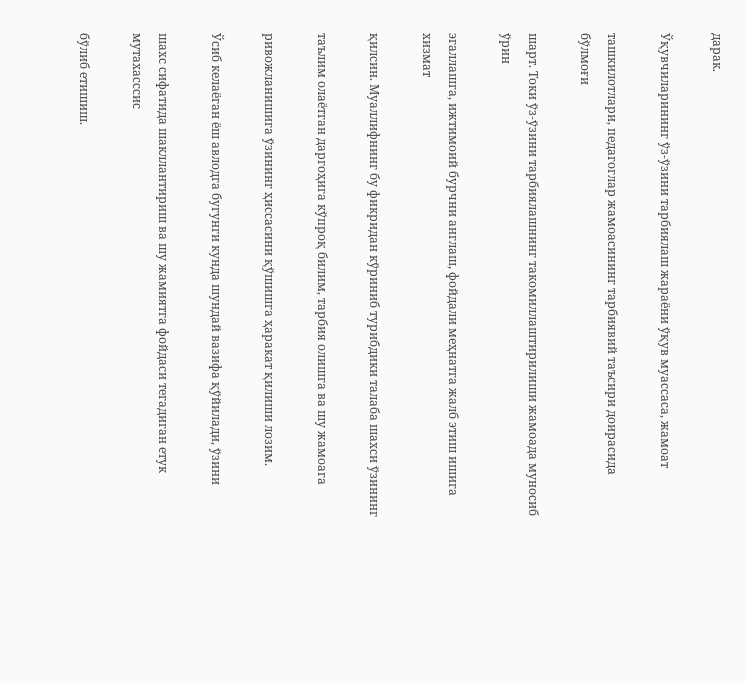дарак.

Ўқувчиларининг ўз-ўзини тарбиялаш жараёни ўқув муассаса, жамоат

ташкилотлари, педагоглар жамоасининг тарбиявий таъсири доирасида бўлмоғи

шарт. Токи ўз-ўзини тарбиялашнинг такомиллаштирилиши жамоада муносиб ўрин

эгаллашга, ижтимоий бурчни англаш, фойдали меҳнатга жалб этиш ишига хизмат

қилсин. Муаллифнинг бу фикридан кўриниб турибдики талаба шахси ўзининг

таълим олаётган даргоҳига кўпроқ билим, тарбия олишга ва шу жамоага

ривожланишига ўзининг ҳиссасини қўшишга ҳаракат қилиши лозим.

Ўсиб келаёган ёш авлодга бугунги кунда шундай вазифа қўйилади, ўзини

шахс сифатида шакллантириш ва шу жамиятга фойдаси тегадиган етук мутахасссис

бўлиб етишиш.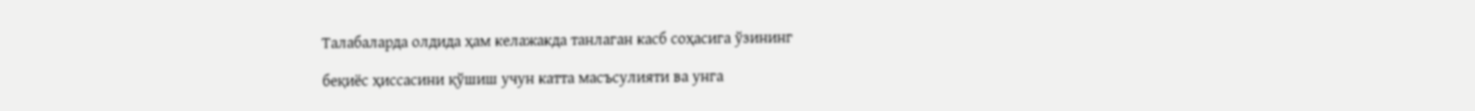Талабаларда олдида ҳам келажакда танлаган касб соҳасига ўзининг

беқиёс ҳиссасини қўшиш учун катта масъсулияти ва унга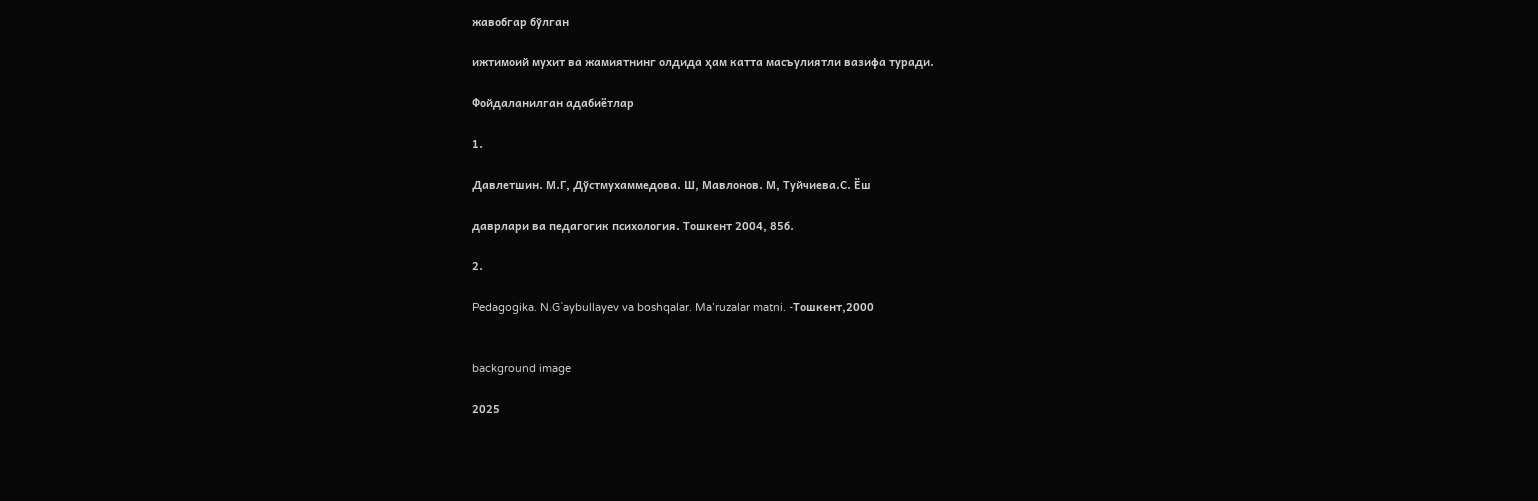жавобгар бўлган

ижтимоий мухит ва жамиятнинг олдида ҳам катта масъулиятли вазифа туради.

Фойдаланилган адабиётлар

1.

Давлетшин. М.Г, Дўстмухаммедова. Ш, Мавлонов. М, Туйчиева.С. Ёш

даврлари ва педагогик психология. Тошкент 2004, 85б.

2.

Pedagogika. N.G`aybullayev va boshqalar. Ma’ruzalar matni. -Tошкент,2000


background image

2025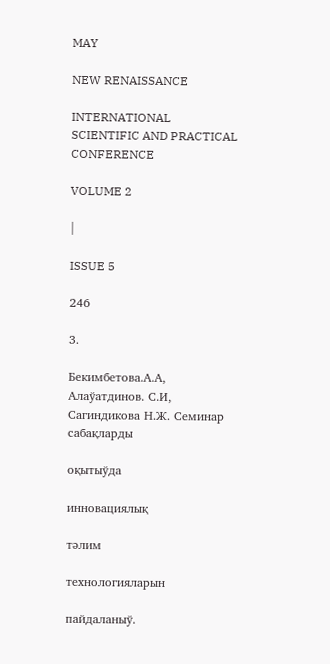MAY

NEW RENAISSANCE

INTERNATIONAL SCIENTIFIC AND PRACTICAL CONFERENCE

VOLUME 2

|

ISSUE 5

246

3.

Бекимбетова.А.А, Алаўатдинов. С.И, Сагиндикова Н.Ж. Семинар сабақларды

оқытыўда

инновациялық

тәлим

технологияларын

пайдаланыў.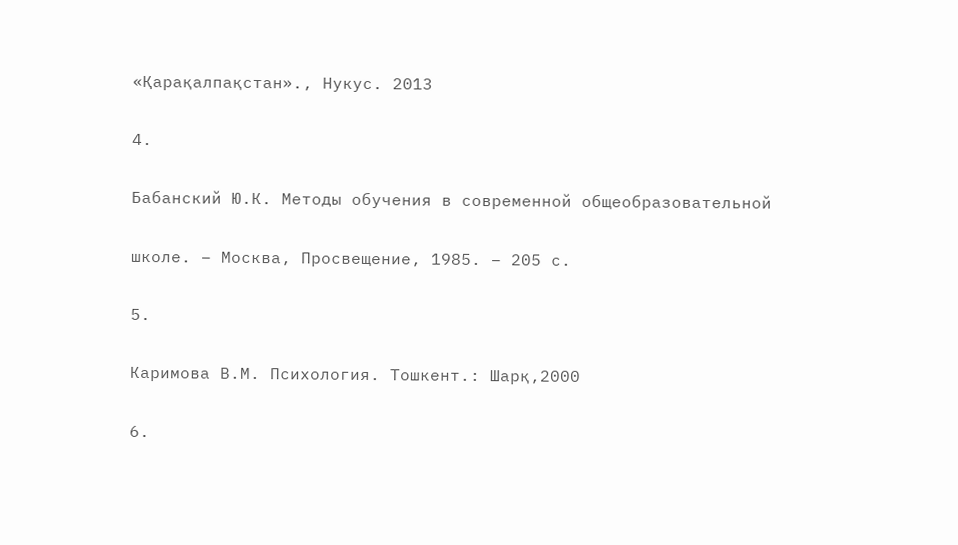«Қарақалпақстан»., Нукус. 2013

4.

Бабанский Ю.К. Методы обучения в современной общеобразовательной

школе. – Москва, Просвещение, 1985. – 205 с.

5.

Каримова В.М. Психология. Тошкент.: Шарқ,2000

6.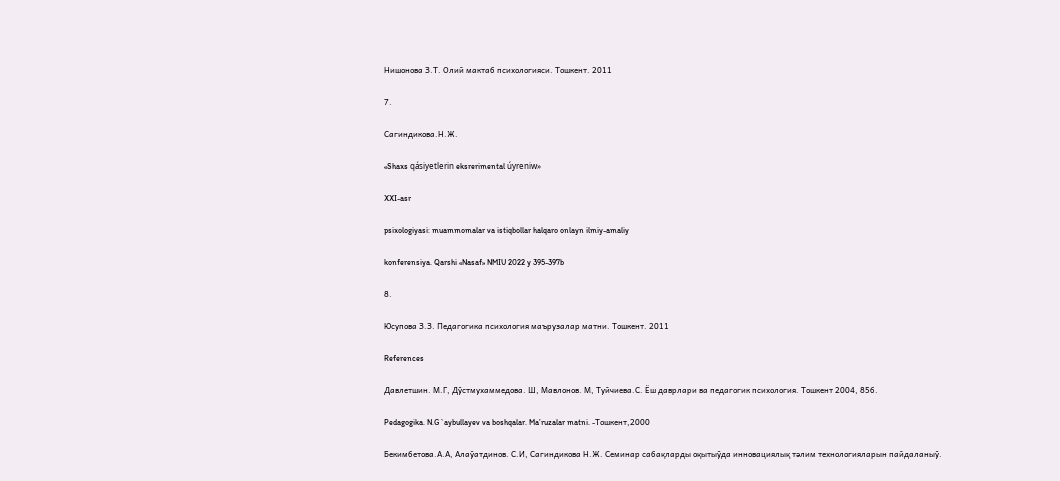Нишонова З.Т. Олий мактаб психологияси. Тошкент. 2011

7.

Сагиндикова.Н.Ж.

«Shaxs qásiyetlerin eksrerimental úyreniw»

XXI-asr

psixologiyasi: muammomalar va istiqbollar halqaro onlayn ilmiy-amaliy

konferensiya. Qarshi «Nasaf» NMIU 2022 y 395-397b

8.

Юсупова З.З. Педагогика психология маърузалар матни. Тошкент. 2011

References

Давлетшин. М.Г, Дўстмухаммедова. Ш, Мавлонов. М, Туйчиева.С. Ёш даврлари ва педагогик психология. Тошкент 2004, 85б.

Pedagogika. N.G`aybullayev va boshqalar. Ma’ruzalar matni. -Tошкент,2000

Бекимбетова.А.А, Алаўатдинов. С.И, Сагиндикова Н.Ж. Семинар сабақларды оқытыўда инновациялық тәлим технологияларын пайдаланыў.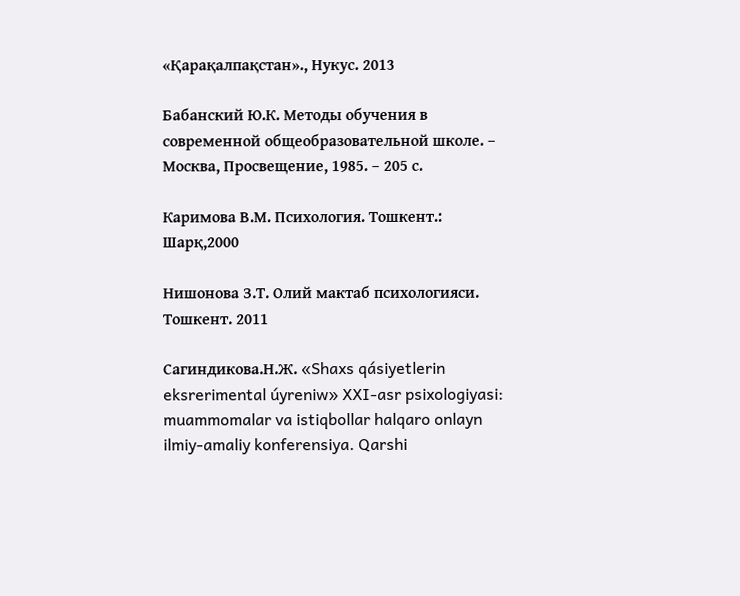«Қарақалпақстан»., Нукус. 2013

Бабанский Ю.К. Методы обучения в современной общеобразовательной школе. – Москва, Просвещение, 1985. – 205 с.

Каримова В.М. Психология. Тошкент.: Шарқ,2000

Нишонова З.Т. Олий мактаб психологияси. Тошкент. 2011

Сагиндикова.Н.Ж. «Shaxs qásiyetlerin eksrerimental úyreniw» XXI-asr psixologiyasi: muammomalar va istiqbollar halqaro onlayn ilmiy-amaliy konferensiya. Qarshi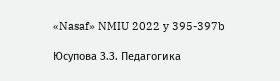«Nasaf» NMIU 2022 y 395-397b

Юсупова З.З. Педагогика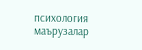психология маърузалар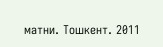матни. Тошкент. 2011